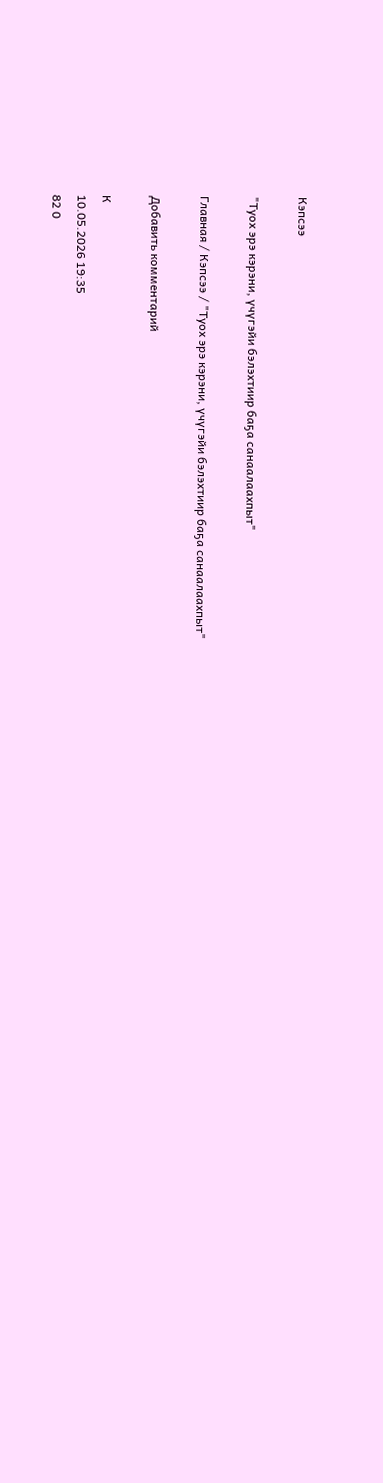Кэпсээ

"Туох эрэ кэрэни, үчүгэйи бэлэхтиир баҕа санаалаахпыт"

Главная / Кэпсээ / "Туох эрэ кэрэни, үчүгэйи бэлэхтиир баҕа санаалаахпыт"

Добавить комментарий

К
10.05.2026 19:35
82 0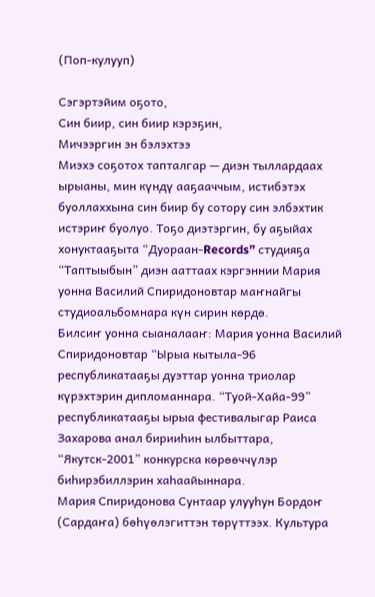(Поп-кулууп)

Сэгэртэйим оҕото,
Син биир, син биир кэрэҕин,
Мичээргин эн бэлэхтээ
Миэхэ соҕотох тапталгар — диэн тыллардаах ырыаны, мин күндү ааҕааччым, истибэтэх буоллаххына син биир бу сотору син элбэхтик истэриҥ буолуо. Тоҕо диэтэргин, бу аҕыйах хонуктааҕыта “Дуораан-Records” студияҕа “Таптыыбын” диэн ааттаах кэргэннии Мария уонна Василий Спиридоновтар маҥнайгы студиоальбомнара күн сирин көрдө.
Билсиҥ уонна сыаналааҥ: Мария уонна Василий Спиридоновтар “Ырыа кытыла-96 республикатааҕы дуэттар уонна триолар күрэхтэрин дипломаннара. “Туой-Хайа-99” республикатааҕы ырыа фестивалыгар Раиса Захарова анал бирииһин ылбыттара, “Якутск-2001” конкурска көрөөччүлэр биһирэбиллэрин хаһаайыннара.
Мария Спиридонова Сунтаар улууһун Бордоҥ (Сардаҥа) бөһүөлэгиттэн төрүттээх. Культура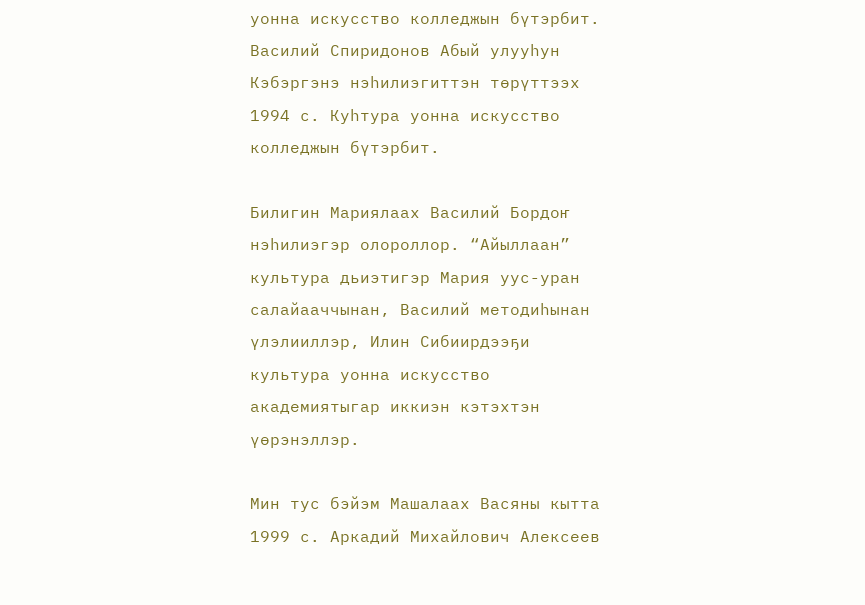уонна искусство колледжын бүтэрбит.
Василий Спиридонов Абый улууһун Кэбэргэнэ нэһилиэгиттэн төрүттээх 1994 с. Куһтура уонна искусство колледжын бүтэрбит.

Билигин Мариялаах Василий Бордоҥ нэһилиэгэр олороллор. “Айыллаан” культура дьиэтигэр Мария уус-уран салайааччынан, Василий методиһынан үлэлииллэр, Илин Сибиирдээҕи культура уонна искусство академиятыгар иккиэн кэтэхтэн үөрэнэллэр.

Мин тус бэйэм Машалаах Васяны кытта 1999 с. Аркадий Михайлович Алексеев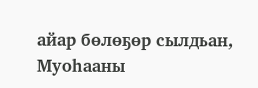айар бөлөҕөр сылдьан, Муоһааны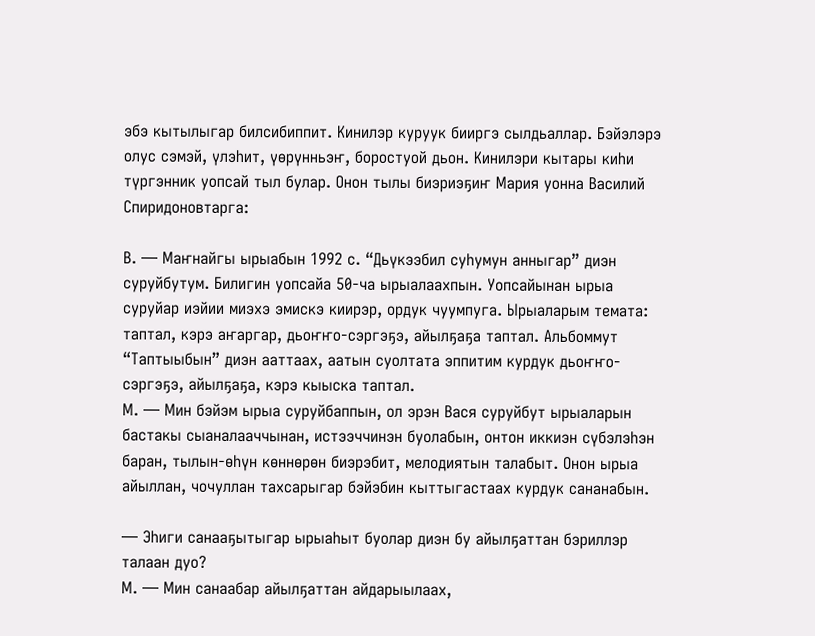эбэ кытылыгар билсибиппит. Кинилэр куруук бииргэ сылдьаллар. Бэйэлэрэ олус сэмэй, үлэһит, үөрүнньэҥ, боростуой дьон. Кинилэри кытары киһи түргэнник уопсай тыл булар. Онон тылы биэриэҕиҥ Мария уонна Василий Спиридоновтарга:

В. — Маҥнайгы ырыабын 1992 с. “Дьүкээбил суһумун анныгар” диэн суруйбутум. Билигин уопсайа 50-ча ырыалаахпын. Уопсайынан ырыа суруйар иэйии миэхэ эмискэ киирэр, ордук чуумпуга. Ырыаларым темата: таптал, кэрэ аҥаргар, дьоҥҥо-сэргэҕэ, айылҕаҕа таптал. Альбоммут “Таптыыбын” диэн ааттаах, аатын суолтата эппитим курдук дьоҥҥо-сэргэҕэ, айылҕаҕа, кэрэ кыыска таптал.
М. — Мин бэйэм ырыа суруйбаппын, ол эрэн Вася суруйбут ырыаларын бастакы сыаналааччынан, истээччинэн буолабын, онтон иккиэн сүбэлэһэн баран, тылын-өһүн көннөрөн биэрэбит, мелодиятын талабыт. Онон ырыа айыллан, чочуллан тахсарыгар бэйэбин кыттыгастаах курдук сананабын.

— Эһиги санааҕытыгар ырыаһыт буолар диэн бу айылҕаттан бэриллэр талаан дуо?
М. — Мин санаабар айылҕаттан айдарыылаах,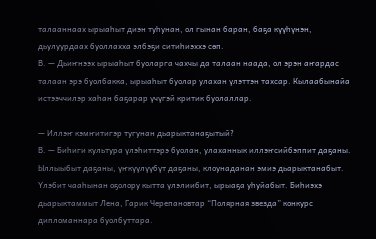талааннаах ырыаһыт диэн туһунан, ол гынан баран, баҕа күүһүнэн, дьулуурдаах буоллахха элбэҕи ситиһиэххэ сөп.
В. — Дьиҥнээх ырыаһыт буоларга чахчы да талаан наада, ол эрэн аҥардас талаан эрэ буолбакка, ырыаһыт буолар улахан үлэттэн тахсар. Кылаабынайа истээччилэр хаһан баҕарар үчүгэй критик буолаллар.

— Иллэҥ кэмҥитигэр тугунан дьарыктанаҕытый?
В. — Биһиги культура үлэһиттэрэ буолан, улаханнык иллэҥсийбэппит даҕаны. Ыллыыбыт даҕаны, үҥкүүлүүбүт даҕаны, клоунаданан эмиэ дьарыктанабыт. Үлэбит чааһынан оҕолору кытта үлэлиибит, ырыаҕа уһуйабыт. Биһиэхэ дьарыктаммыт Лена, Гарик Черепановтар “Полярная звезда” конкурс дипломаннара буолбуттара.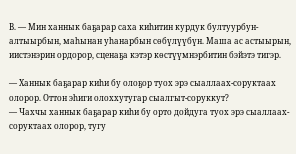В. — Мин ханнык баҕарар саха киһитин курдук бултуурбун-алтыырбын, маһынан уһанарбын сөбүлүүбүн. Маша ас астыырын, иистэнэрин ордорор, сценаҕа кэтэр көстүүмнэрбитин бэйэтэ тигэр.

— Ханнык баҕарар киһи бу олоҕор туох эрэ сыаллаах-соруктаах олорор. Оттон эһиги олоххутугар сыалгыт-соруккут?
— Чахчы ханнык баҕарар киһи бу орто дойдуга туох эрэ сыаллаах-соруктаах олорор, тугу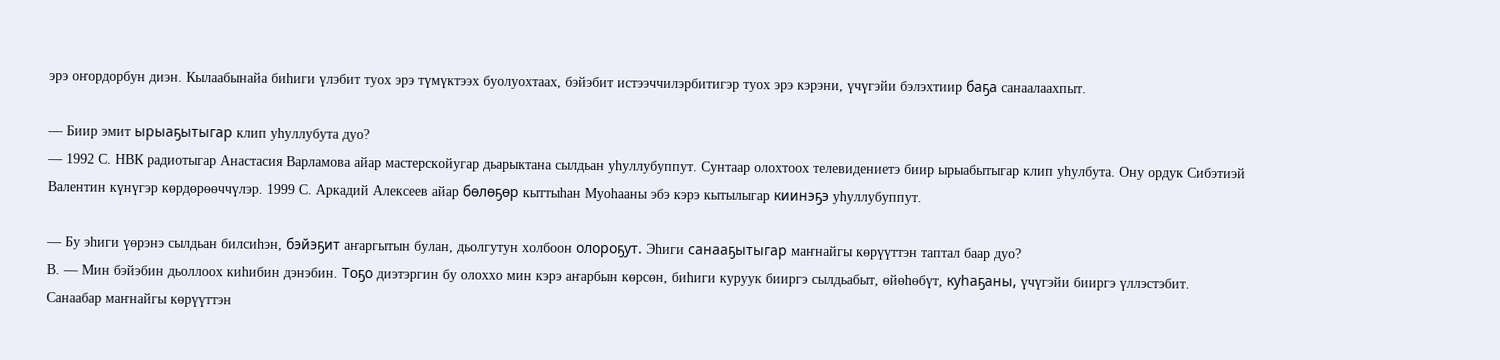эрэ оҥордорбун диэн. Кылаабынайа биһиги үлэбит туох эрэ түмүктээх буолуохтаах, бэйэбит истээччилэрбитигэр туох эрэ кэрэни, үчүгэйи бэлэхтиир баҕа санаалаахпыт.

— Биир эмит ырыаҕытыгар клип уһуллубута дуо?
— 1992 С. НВК радиотыгар Анастасия Варламова айар мастерскойугар дьарыктана сылдьан уһуллубуппут. Сунтаар олохтоох телевидениетэ биир ырыабытыгар клип уһулбута. Ону ордук Сибэтиэй Валентин күнүгэр көрдөрөөччүлэр. 1999 С. Аркадий Алексеев айар бөлөҕөр кыттыһан Муоһааны эбэ кэрэ кытылыгар киинэҕэ уһуллубуппут.

— Бу эһиги үөрэнэ сылдьан билсиһэн, бэйэҕит аҥаргытын булан, дьолгутун холбоон олороҕут. Эһиги санааҕытыгар маҥнайгы көрүүттэн таптал баар дуо?
В. — Мин бэйэбин дьоллоох киһибин дэнэбин. Тоҕо диэтэргин бу олоххо мин кэрэ аҥарбын көрсөн, биһиги куруук бииргэ сылдьабыт, өйөһөбүт, куһаҕаны, үчүгэйи бииргэ үллэстэбит.
Санаабар маҥнайгы көрүүттэн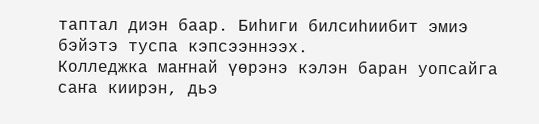таптал диэн баар. Биһиги билсиһиибит эмиэ бэйэтэ туспа кэпсээннээх.
Колледжка маҥнай үөрэнэ кэлэн баран уопсайга саҥа киирэн, дьэ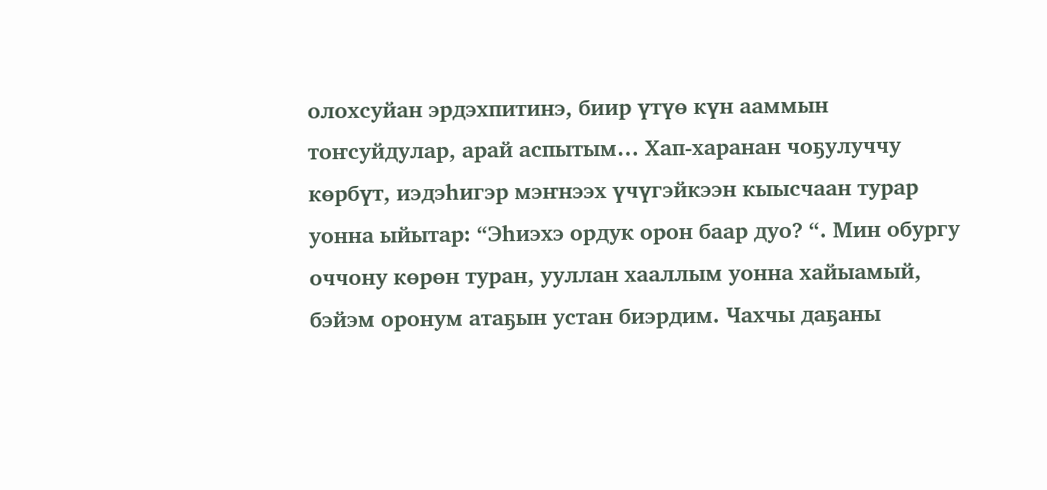олохсуйан эрдэхпитинэ, биир үтүө күн ааммын тоҥсуйдулар, арай аспытым… Хап-харанан чоҕулуччу көрбүт, иэдэһигэр мэҥнээх үчүгэйкээн кыысчаан турар уонна ыйытар: “Эһиэхэ ордук орон баар дуо? “. Мин обургу оччону көрөн туран, ууллан хааллым уонна хайыамый, бэйэм оронум атаҕын устан биэрдим. Чахчы даҕаны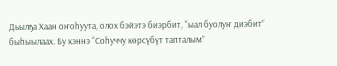Дьылҕа Хаан оҥоһуута, олох бэйэтэ биэрбит, “ыал буолуҥ диэбит” быһыылаах. Бу кэннэ “Соһуччу көрсүбүт тапталым”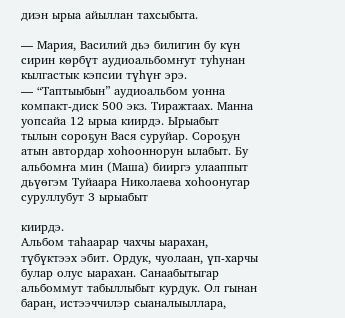диэн ырыа айыллан тахсыбыта.

— Мария, Василий дьэ билигин бу күн сирин көрбүт аудиоальбомҥут туһунан кылгастык кэпсии түһүҥ эрэ.
— “Таптыыбын” аудиоальбом уонна компакт-диск 500 экз. Тиражтаах. Манна уопсайа 12 ырыа киирдэ. Ырыабыт тылын сороҕун Вася суруйар. Сороҕун атын автордар хоһооннорун ылабыт. Бу альбомҥа мин (Маша) бииргэ улааппыт дьүөгэм Туйаара Николаева хоһоонугар суруллубут 3 ырыабыт

киирдэ.
Альбом таһаарар чахчы ыарахан, түбүктээх эбит. Ордук, чуолаан, үп-харчы булар олус ыарахан. Санаабытыгар альбоммут табыллыбыт курдук. Ол гынан баран, истээччилэр сыаналыыллара,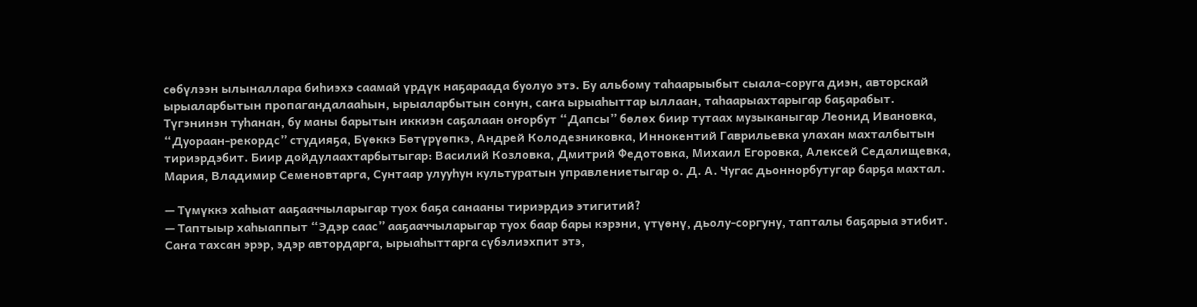сөбүлээн ылыналлара биһиэхэ саамай үрдүк наҕараада буолуо этэ. Бу альбому таһаарыыбыт сыала-соруга диэн, авторскай ырыаларбытын пропагандалааһын, ырыаларбытын сонун, саҥа ырыаһыттар ыллаан, таһаарыахтарыгар баҕарабыт.
Түгэнинэн туһанан, бу маны барытын иккиэн саҕалаан оҥорбут “Дапсы” бөлөх биир тутаах музыканыгар Леонид Ивановка, “Дуораан-рекордс” студияҕа, Бүөккэ Бөтүрүөпкэ, Андрей Колодезниковка, Иннокентий Гаврильевка улахан махталбытын тириэрдэбит. Биир дойдулаахтарбытыгар: Василий Козловка, Дмитрий Федотовка, Михаил Егоровка, Алексей Седалищевка, Мария, Владимир Семеновтарга, Сунтаар улууһун культуратын управлениетыгар о. Д. А. Чугас дьоннорбутугар барҕа махтал.

— Түмүккэ хаһыат ааҕааччыларыгар туох баҕа санааны тириэрдиэ этигитий?
— Таптыыр хаһыаппыт “Эдэр саас” ааҕааччыларыгар туох баар бары кэрэни, үтүөнү, дьолу-соргуну, тапталы баҕарыа этибит.
Саҥа тахсан эрэр, эдэр автордарга, ырыаһыттарга сүбэлиэхпит этэ,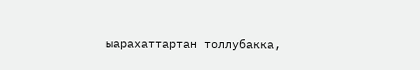ыарахаттартан толлубакка,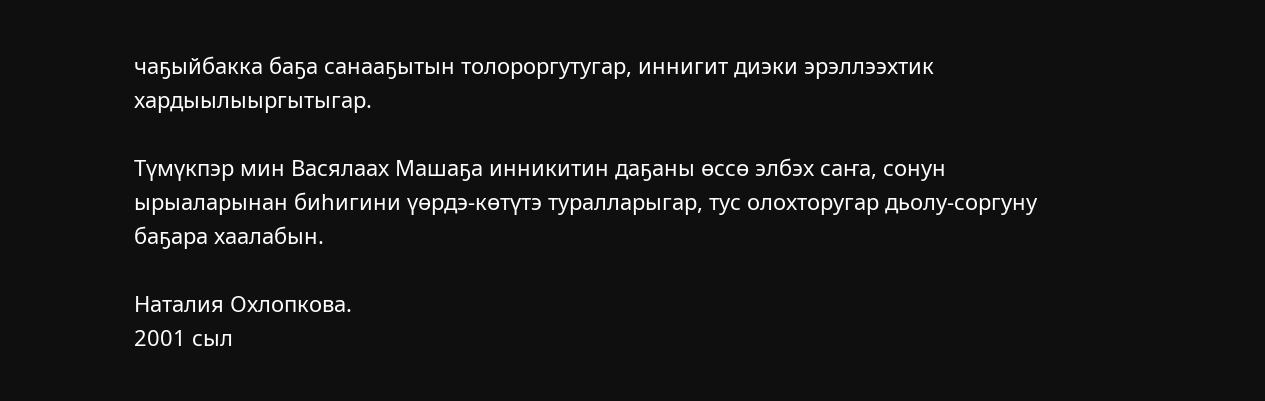чаҕыйбакка баҕа санааҕытын толороргутугар, иннигит диэки эрэллээхтик хардыылыыргытыгар.

Түмүкпэр мин Васялаах Машаҕа инникитин даҕаны өссө элбэх саҥа, сонун ырыаларынан биһигини үөрдэ-көтүтэ туралларыгар, тус олохторугар дьолу-соргуну баҕара хаалабын.

Наталия Охлопкова.
2001 сыл